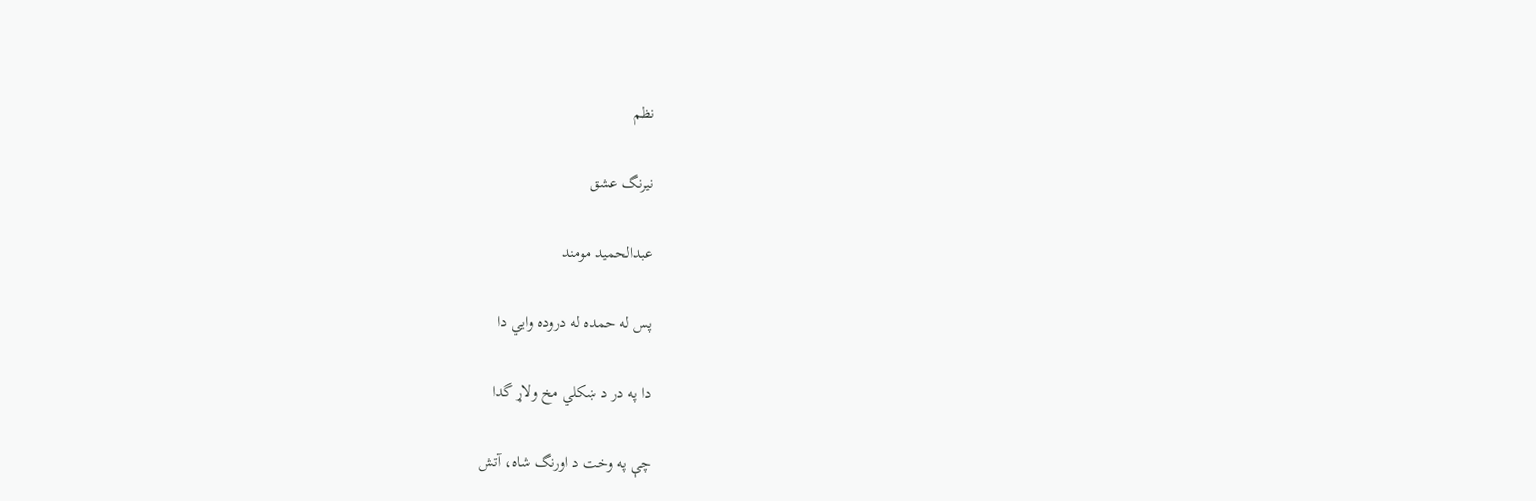نظم

نيرنگ عشق

عبدالحمید مومند

پس له حمده له دروده وايي دا

دا په در د ښکلي مخ ولاړ گدا

چې په وخت د اورنگ شاه، آتش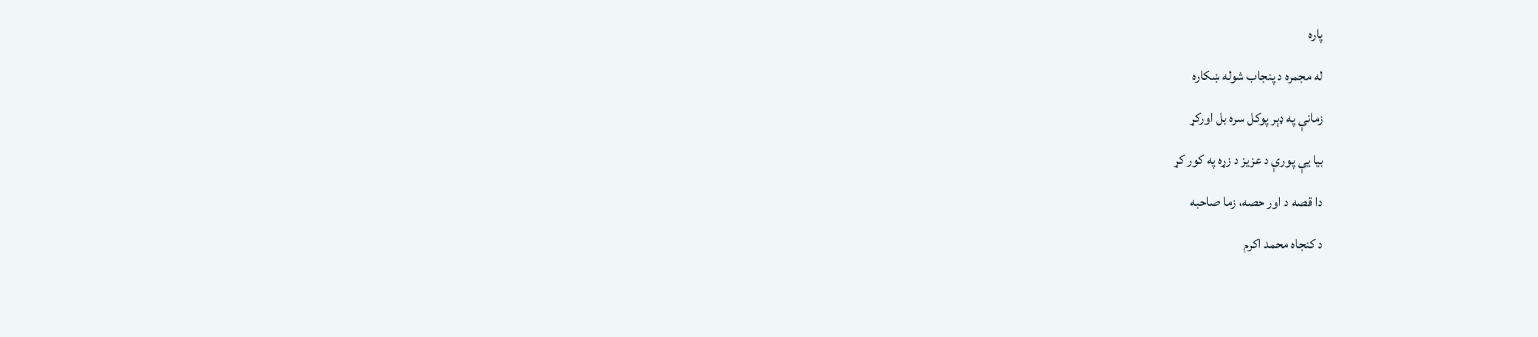پاره

له مجمره د پنجاب شوله ښکاره

زمانې په ډېر پوکل سره بل اورکړ

بيا يې پورې د عزيز د زړه په کور کړ

دا قصه د اور حصه، زما صاحبه

د کنجاه محمد اکرم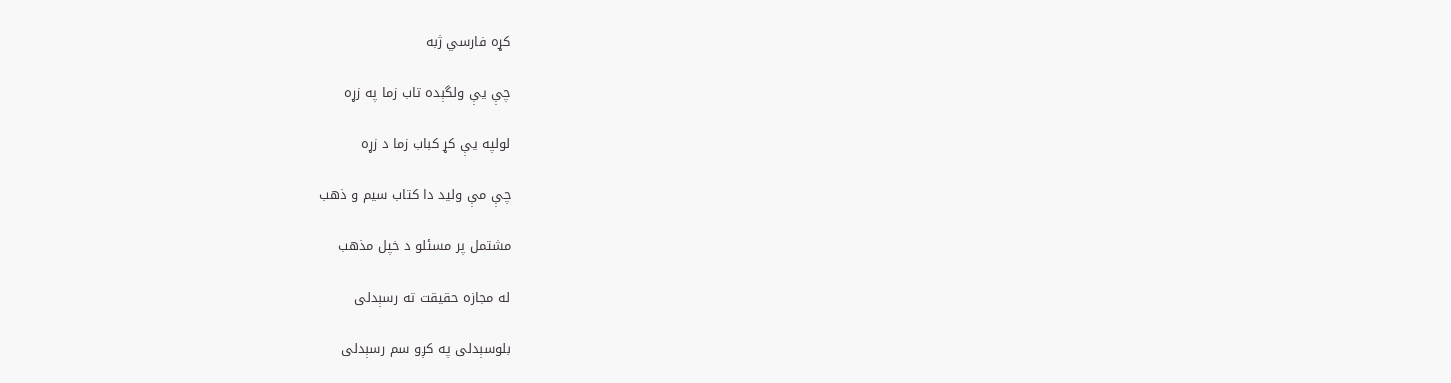کړه فارسي ژبه

چې يې ولگېده تاب زما په زړه

لولپه يې کړ کباب زما د زړه

چې مې وليد دا کتاب سيم و ذهب

مشتمل پر مسئلو د خپل مذهب

له مجازه حقيقت ته رسېدلی

بلوسېدلی په کږو سم رسېدلی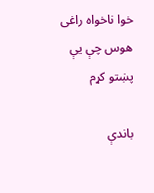خوا ناخواه راغی هوس چې يې پښتو کړم

باندې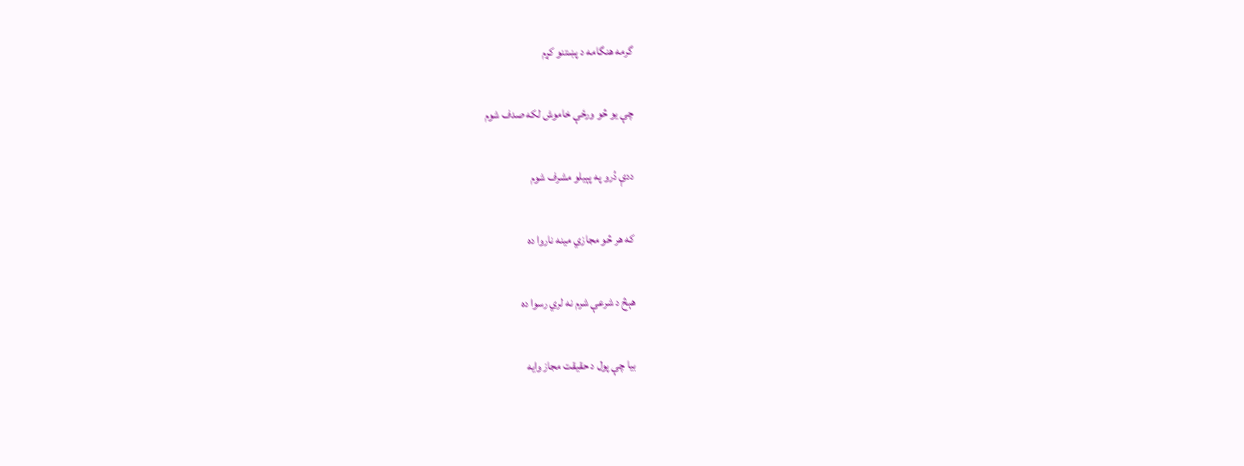گرمه هنگامه د پښتنو کړم

چې يو څو ورځې خاموش لکه صدف شوم

ددې دُرو په پېيلو مشرف شوم

که هر څو مجازي مينه ناروا ده

هېڅ د شرعې شرم نه لري رسوا ده

بيا چې پول د حقيقت مجاز وايه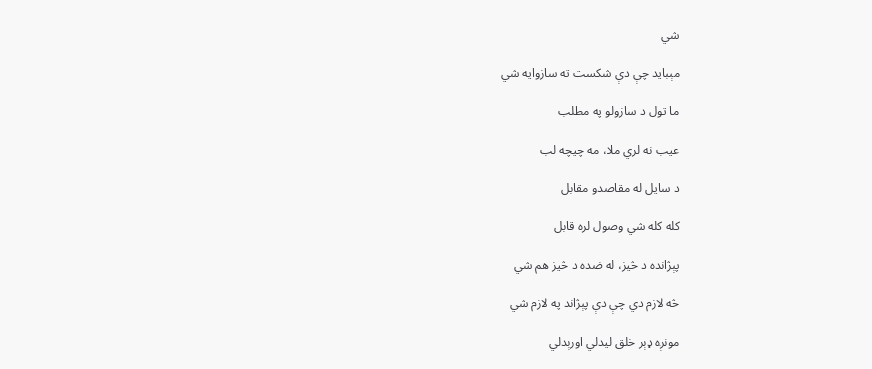شي

مېبايد چې دې شکست ته سازوايه شي

ما تول د سازولو په مطلب

عيب نه لري ملا، مه چيچه لب

د سايل له مقاصدو مقابل

کله کله شي وصول لره قابل

پېژانده د څيز، له ضده د څيز هم شي

څه لازم دي چې دې پېژاند په لازم شي

مونږه ډېر خلق ليدلي اورېدلي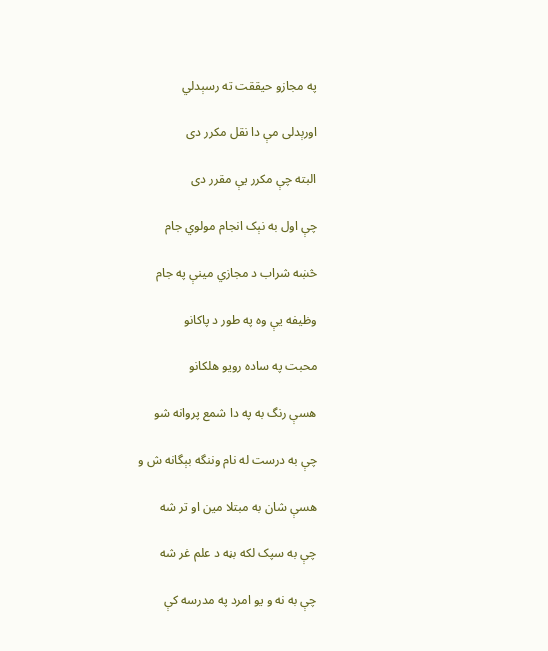په مجازو حيققت ته رسېدلي

اورېدلی مې دا نقل مکرر دی

البته چې مکرر يې مقرر دی

چې اول به نېک انجام مولوي جام

څښه شراب د مجازي مينې په جام

وظيفه يې وه په طور د پاکانو

محبت په ساده رويو هلکانو

هسې رنگ به په دا شمع پروانه شو

چې به درست له نام وننگه بېگانه ش و

هسې شان به مبتلا مين او تر شه

چې به سپک لکه بڼه د علم غر شه

چې به نه و يو امرد په مدرسه کې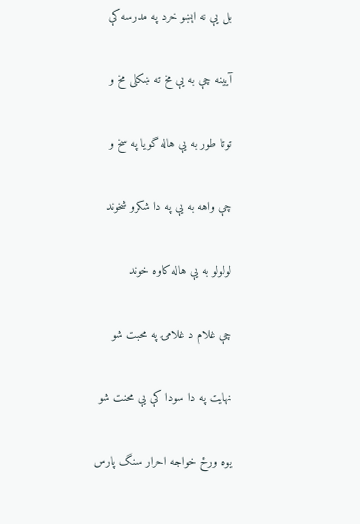بل يې نه اېښو خرد په مدرسه کې

آيينه چې به يې مخ ته ښکلی مخ و

توتا طور به يې هاله گويا په سخ و

چې واهه به يې په دا شکرو شخوند

لولولو به يې هاله کاوه خوند

چې غلام د غلامۍ په محبت شو

نهايت په دا سودا کې يې محنت شو

يوه ورځ خواجه احرار سنگ پارس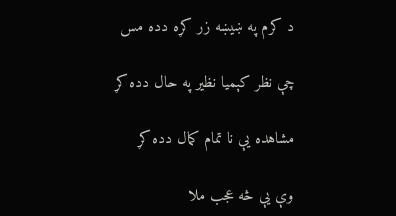د کرم په ښيښه زر کړه دده مس

چې نظر کېميا نظير په حال دده کړ

مشاهده يې نا تمام کمال دده کړ

وې يې څه عجب ملا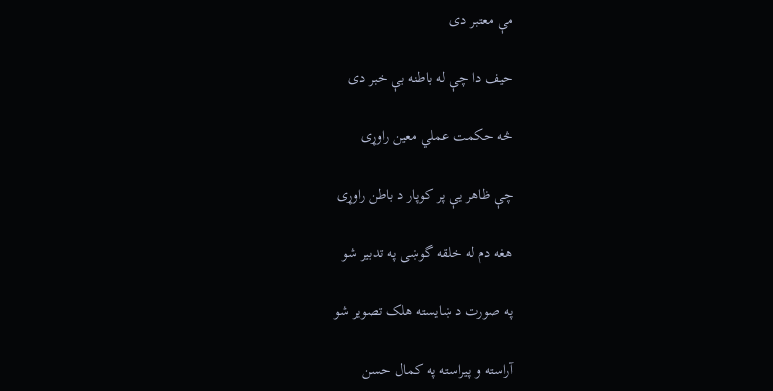مې معتبر دی

حيف دا چې له باطنه بې خبر دی

څه حکمت عملي معين راوړی

چې ظاهر يې پر کوپار د باطن راوړی

هغه دم له خلقه گوښی په تدبير شو

په صورت د ښايسته هلک تصوير شو

آراسته و پيراسته په کمال حسن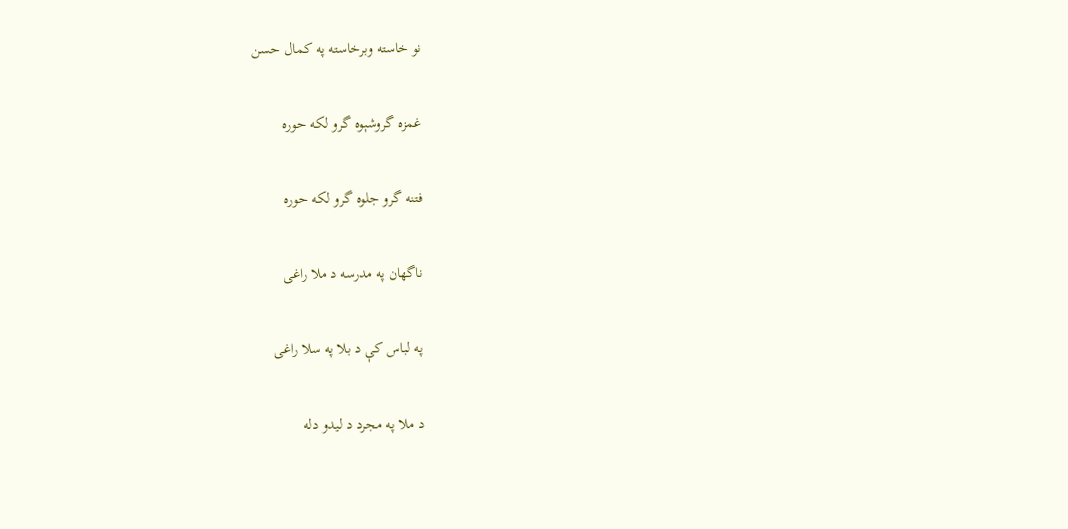نو خاسته وبرخاسته په کمال حسن

غمزه گروشېوه گرو لکه حوره

فتنه گرو جلوه گرو لکه حوره

ناگهان په مدرسه د ملا راغی

په لباس کې د بلا په سلا راغی

د ملا په مجرد د ليدو دله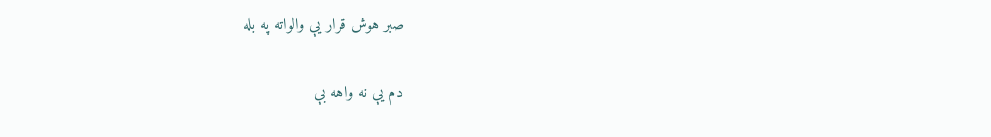صبر هوش قرار يې والواته په بله

دم يې نه واهه بې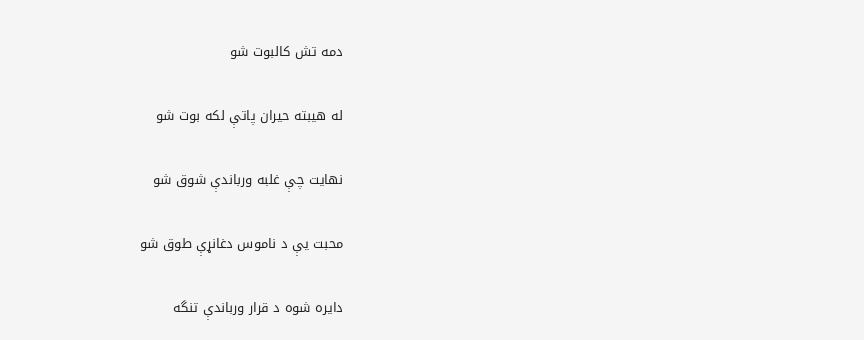دمه تش کالبوت شو

له هيبته حيران پاتې لکه بوت شو

نهايت چې غلبه ورباندې شوق شو

محبت يې د ناموس دغانړې طوق شو

دايره شوه د قرار ورباندې تنگه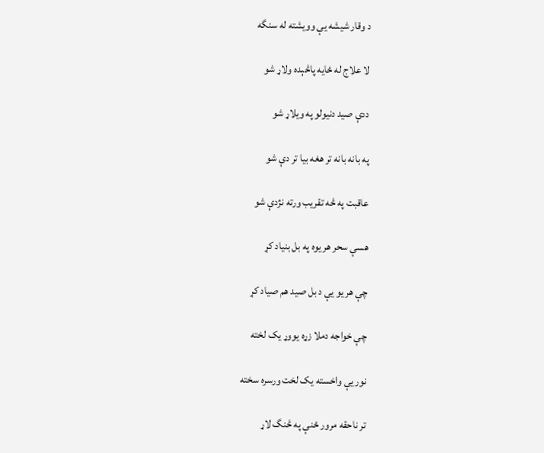د وقار شيشه يې وويشته له سنگه

لا علاج له ځايه پاڅېده ولاړ شو

ددې صيد دنيولو په ويلاړ شو

په بانه بانه تر هغه بيا تر دې شو

عاقبت په څه تقريب ورته نژدې شو

هسې سحر هر يوه په بل بنياد کړ

چې هر يو يې د بل صيد هم صياد کړ

چې خواجه دملا زړه يووړ يک لخته

نور يې واخسته يک لخت ورسره سخته

تر ناحقه مرور ځنې په څنگ لاړ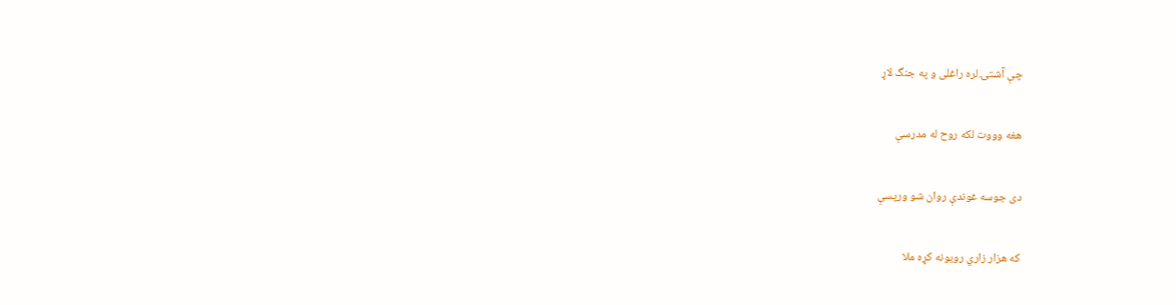چې آشتۍ لره راغلی و په جنگ لاړ

هغه وووت لکه روح له مدرسې

دی جوسه غوندې روان شو ورپسې

که هزار زاري رويونه کړه ملا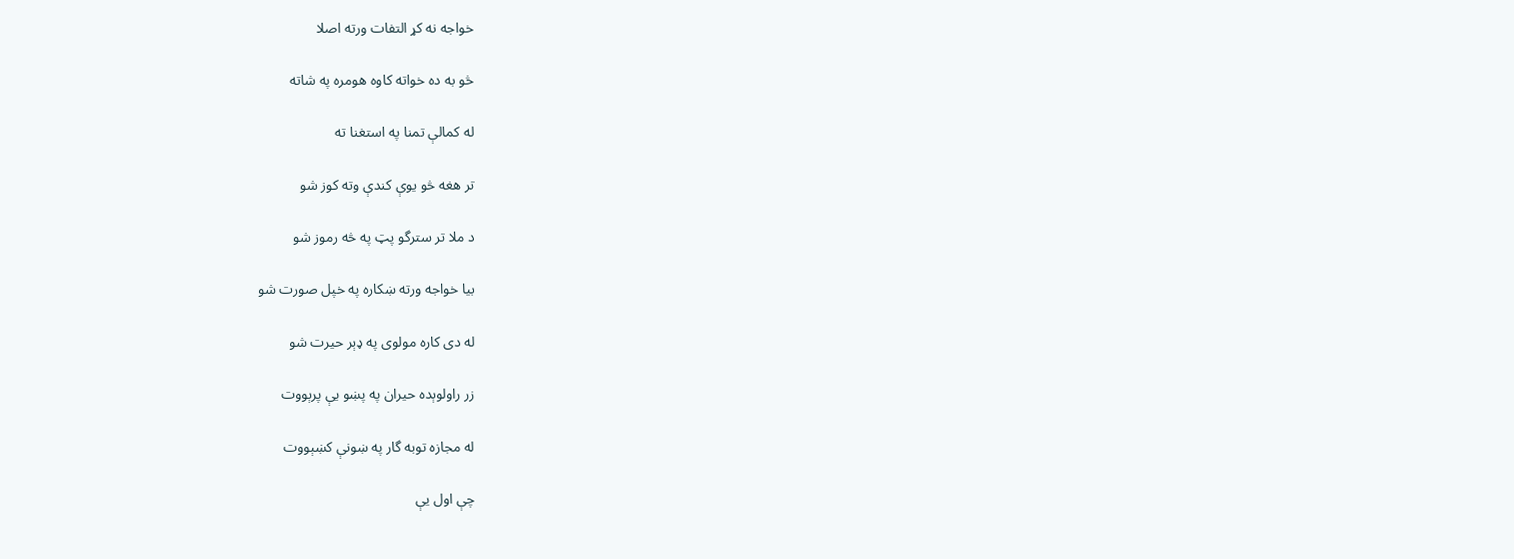خواجه نه کړ التفات ورته اصلا

څو به ده خواته کاوه هومره په شاته

له کمالې تمنا په استغنا ته

تر هغه څو يوې کندې وته کوز شو

د ملا تر سترگو پټ په څه رموز شو

بيا خواجه ورته ښکاره په خپل صورت شو

له دی کاره مولوی په ډېر حيرت شو

زر راولوېده حيران په پښو يې پرېووت

له مجازه توبه گار په ښونې کښېووت

چې اول يې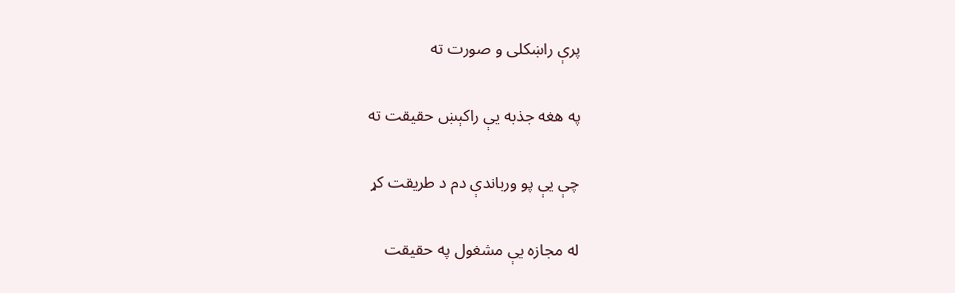پرې راښکلی و صورت ته

په هغه جذبه يې راکېښ حقيقت ته

چې يې پو ورباندې دم د طريقت کړ

له مجازه يې مشغول په حقيقت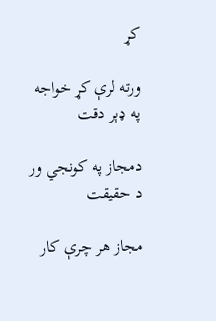کړ

ورته لرې کړ خواجه په ډېر دقت

دمجاز په کونجي ور د حقيقت

مجاز هر چرې کار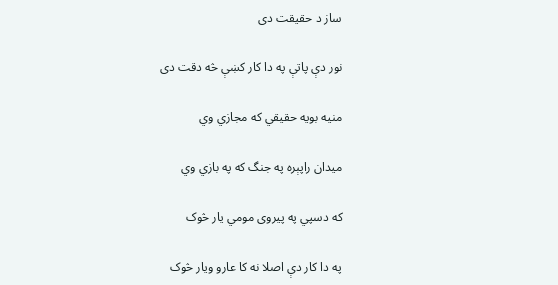ساز د حقيقت دی

نور دې پاتې په دا کار کښې څه دقت دی

منيه بويه حقيقي که مجازي وي

ميدان راپېره په جنگ که په بازي وي

که دسپي په پيروی مومي يار څوک

په دا کار دې اصلا نه کا عارو ويار څوک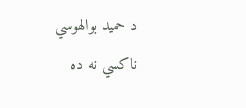د حميد بوالهوسي ناکسي نه ده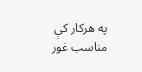په هرکار کې مناسب غور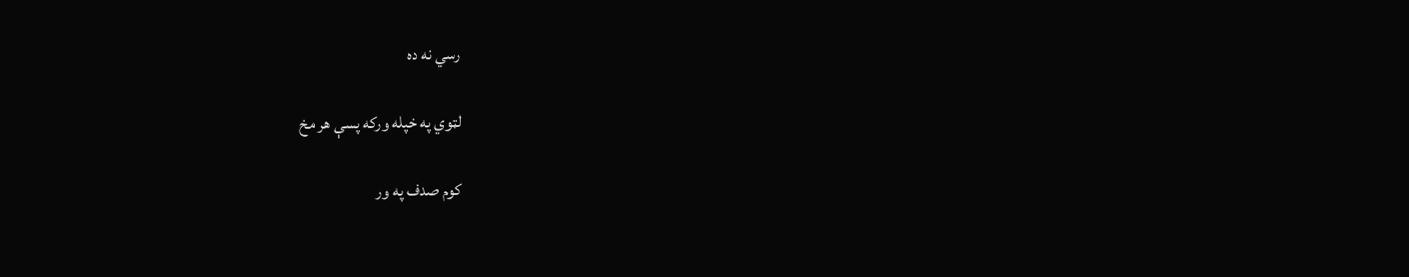رسي نه ده

لټوي په خپله ورکه پسې هر مخ

کوم صدف په ور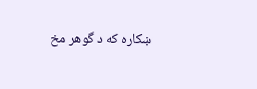ښکاره که د گوهر مخ